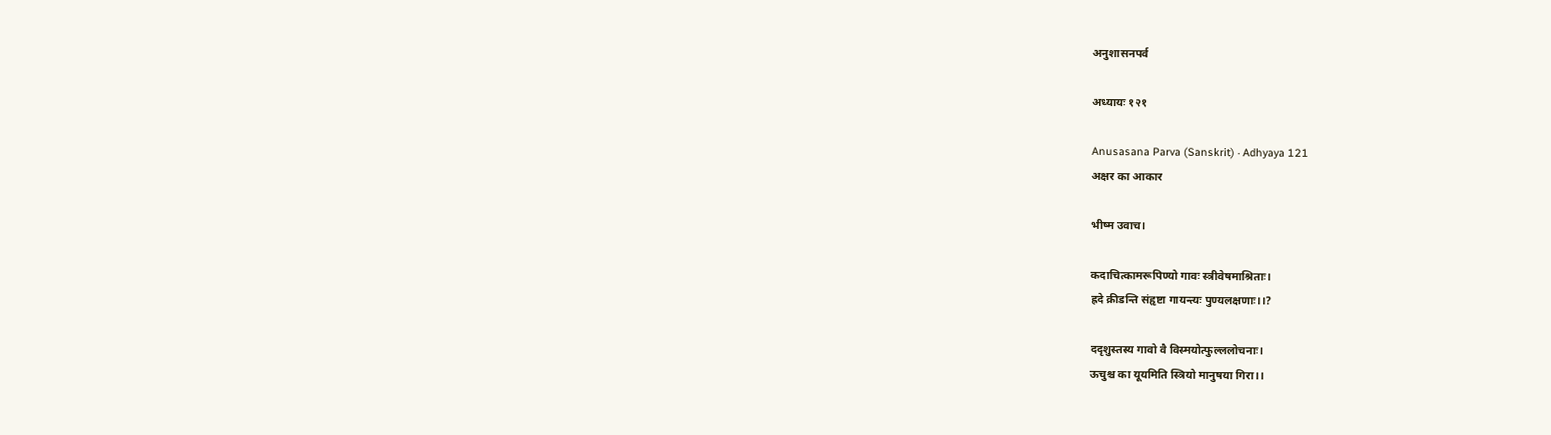अनुशासनपर्व

अध्यायः १२१

Anusasana Parva (Sanskrit) · Adhyaya 121
अक्षर का आकार

भीष्म उवाच।

कदाचित्कामरूपिण्यो गावः स्त्रीवेषमाश्रिताः।
ह्रदे क्रीडन्ति संहृष्टा गायन्त्यः पुण्यलक्षणाः।।?

ददृशुस्तस्य गावो वै विस्मयोत्फुल्ललोचनाः।
ऊचुश्च का यूयमिति स्त्रियो मानुषया गिरा।।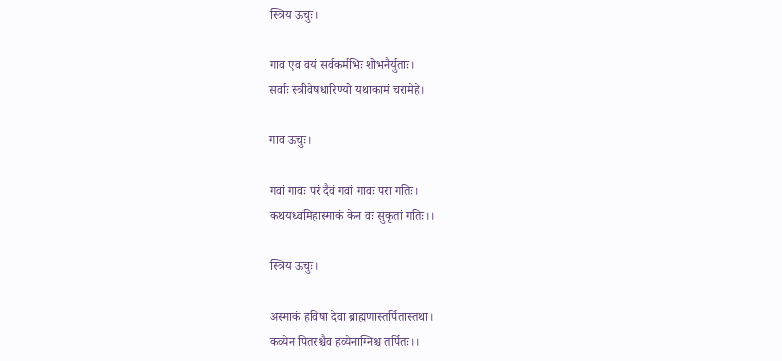स्त्रिय ऊचुः।

गाव एव वयं सर्वकर्मभिः शोभनैर्युताः।
सर्वाः स्त्रीवेषधारिण्यो यथाकामं चरामेहे।

गाव ऊचुः।

गवां गावः परं दैवं गवां गावः परा गतिः।
कथयध्वमिहास्माकं केन वः सुकृतां गतिः।।

स्त्रिय ऊचुः।

अस्माकं हविषा देवा ब्राह्मणास्तर्पितास्तथा।
कव्येन पितरश्चैव हव्येनाग्निश्च तर्पितः।।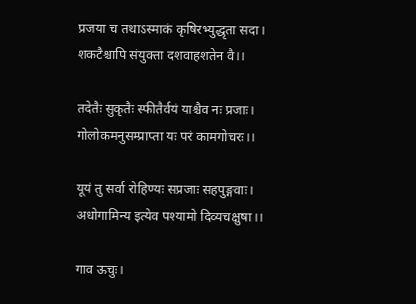प्रजया च तथाऽस्माकं कृषिरभ्युद्धृता सदा।
शकटैश्चापि संयुक्ता दशवाहशतेन वै।।

तदेतैः सुकृतैः स्फीतैर्वयं याश्चैव नः प्रजाः।
गोलोकमनुसम्प्राप्ता यः परं कामगोचरः।।

यूयं तु सर्वा रोहिण्यः सप्रजाः सहपुङ्गवाः।
अधोगामिन्य इत्येव पश्यामो दिव्यचक्षुषा।।

गाव ऊचुः।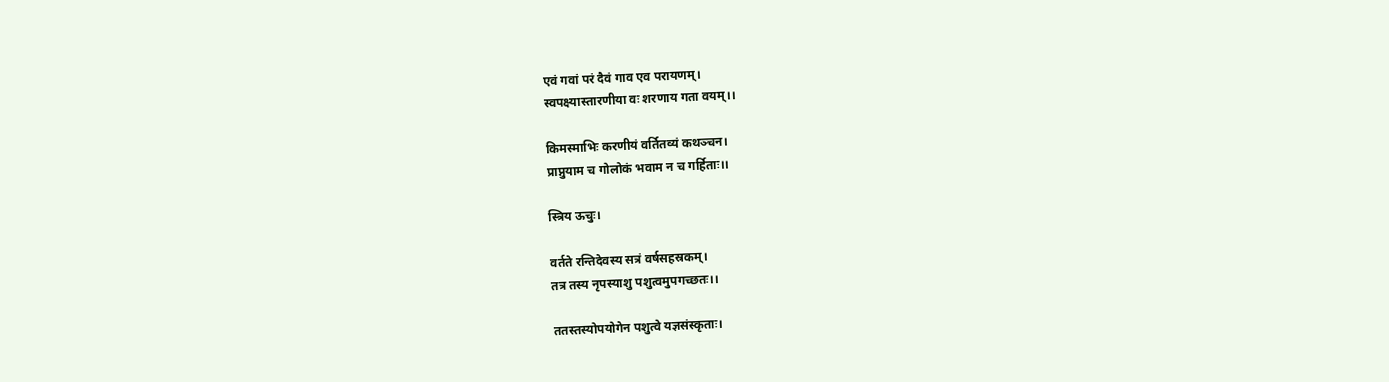एवं गवां परं दैवं गाव एव परायणम्।
स्वपक्ष्यास्तारणीया वः शरणाय गता वयम्।।

किमस्माभिः करणीयं वर्तितव्यं कथञ्चन।
प्राप्नुयाम च गोलोकं भवाम न च गर्हिताः।।

स्त्रिय ऊचुः।

वर्तते रन्तिदेवस्य सत्रं वर्षसहस्रकम्।
तत्र तस्य नृपस्याशु पशुत्वमुपगच्छतः।।

ततस्तस्योपयोगेन पशुत्वे यज्ञसंस्कृताः।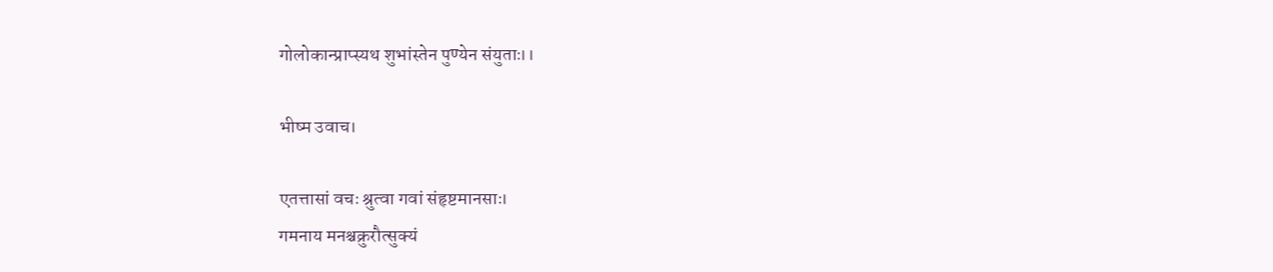गोलोकान्प्राप्स्यथ शुभांस्तेन पुण्येन संयुताः।।

भीष्म उवाच।

एतत्तासां वचः श्रुत्वा गवां संहृष्टमानसाः।
गमनाय मनश्चक्रुरौत्सुक्यं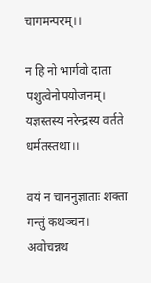चागमन्परम्।।

न हि नो भार्गवो दाता पशुत्वेनोपयोजनम्।
यज्ञस्तस्य नरेन्द्रस्य वर्तते धर्मतस्तथा।।

वयं न चाननुज्ञाताः शक्ता गन्तुं कथञ्चन।
अवोचन्नथ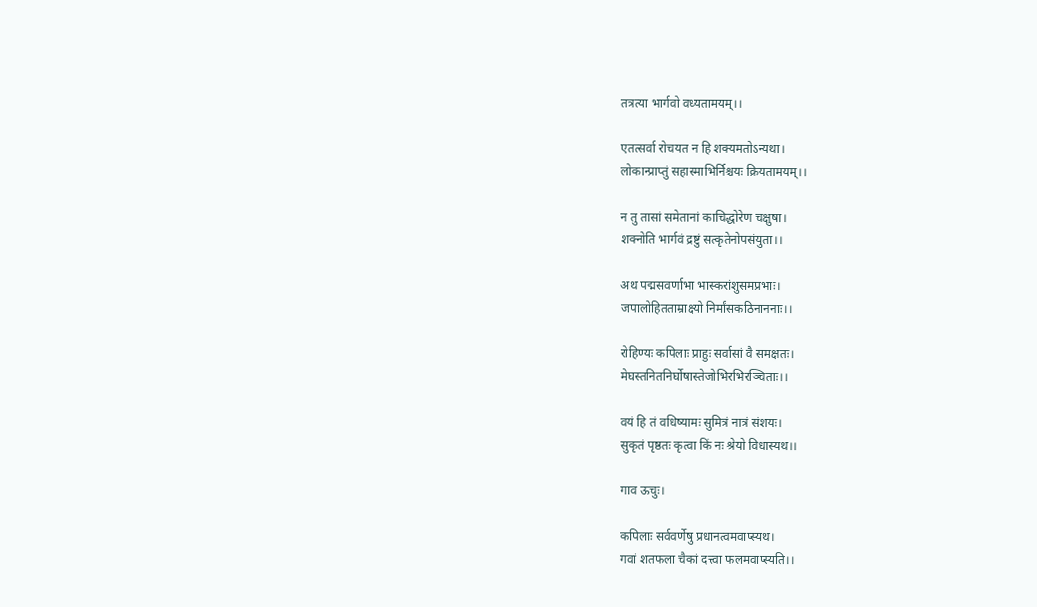तत्रत्या भार्गवो वध्यतामयम्।।

एतत्सर्वा रोचयत न हि शक्यमतोऽन्यथा।
लोकान्प्राप्तुं सहास्माभिर्निश्चयः क्रियतामयम्।।

न तु तासां समेतानां काचिद्धोरेण चक्षुषा।
शक्नोति भार्गवं द्रष्टुं सत्कृतेनोपसंयुता।।

अथ पद्मसवर्णाभा भास्करांशुसमप्रभाः।
जपालोहितताम्राक्ष्यो निर्मांसकठिनाननाः।।

रोहिण्यः कपिलाः प्राहुः सर्वासां वै समक्षतः।
मेघस्तनितनिर्घोषास्तेजोभिरभिरञ्चिताः।।

वयं हि तं वधिष्यामः सुमित्रं नात्रं संशयः।
सुकृतं पृष्ठतः कृत्वा किं नः श्रेयो विधास्यथ।।

गाव ऊचुः।

कपिलाः सर्ववर्णेषु प्रधानत्वमवाप्स्यथ।
गवां शतफला चैकां दत्त्वा फलमवाप्स्यति।।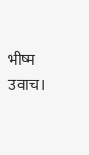भीष्म उवाच।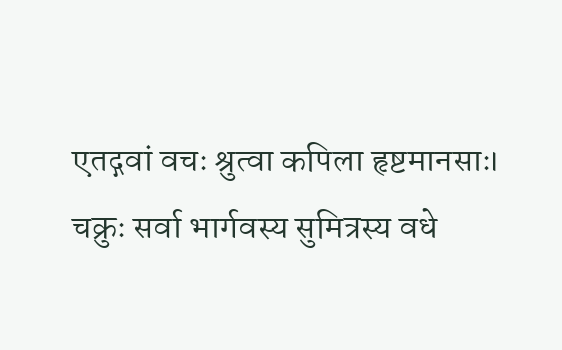एतद्गवां वचः श्रुत्वा कपिला हृष्टमानसाः।
चक्रुः सर्वा भार्गवस्य सुमित्रस्य वधे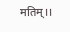मतिम्।।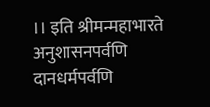।। इति श्रीमन्महाभारते अनुशासनपर्वणि
दानधर्मपर्वणि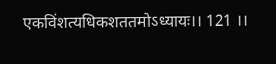एकविंशत्यधिकशततमोऽध्यायः।। 121 ।।